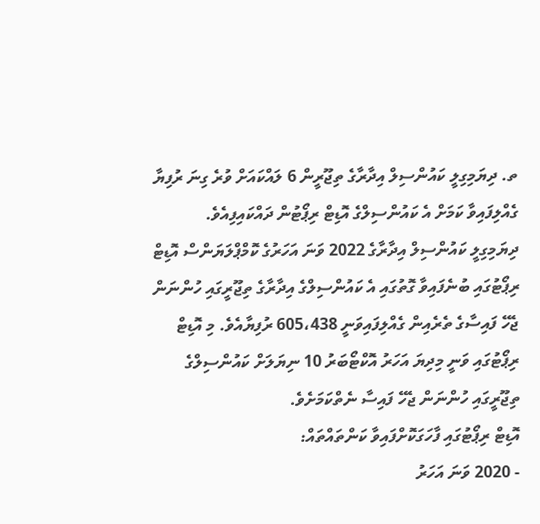ތ. ދިޔަމިގިލީ ކައުންސިލް އިދާރާގެ ތިޖޫރީން 6 ލައްކައަށް ވުރެ ގިނަ ރުފިޔާ ގެއްލިފައިވާ ކަމަށް އެ ކައުންސިލްގެ އޮޑިޓް ރިޕޯޓުން ދައްކައިފިއެވެ.
ދިޔަމިގިލީ ކައުންސިލް އިދާރާގެ 2022 ވަނަ އަހަރުގެ ކޮމްޕްލަޔަންސް އޮޑިޓް ރިޕޯޓުގައި ބުނެފައިވާ ގޮތުގައި އެ ކައުންސިލްގެ އިދާރާގެ ތިޖޫރީގައި ހުންނަން ޖެހޭ ފައިސާގެ ތެރެއިން ގެއްލިފައިވަނީ 605،438 ރުފިޔާއެވެ. މި އޮޑިޓް ރިޕޯޓުގައި ވަނީ މިދިޔަ އަހަރު އޮކްޓޯބަރު 10 ނިޔަލަށް ކައުންސިލްގެ ތިޖޫރީގައި ހުންނަން ޖެހޭ ފައިސާ ނެތްކަމަށެވެ.
އޮޑިޓް ރިޕޯޓުގައި ފާހަގަކޮށްފައިވާ ކަންތައްތައް:
- 2020 ވަނަ އަހަރު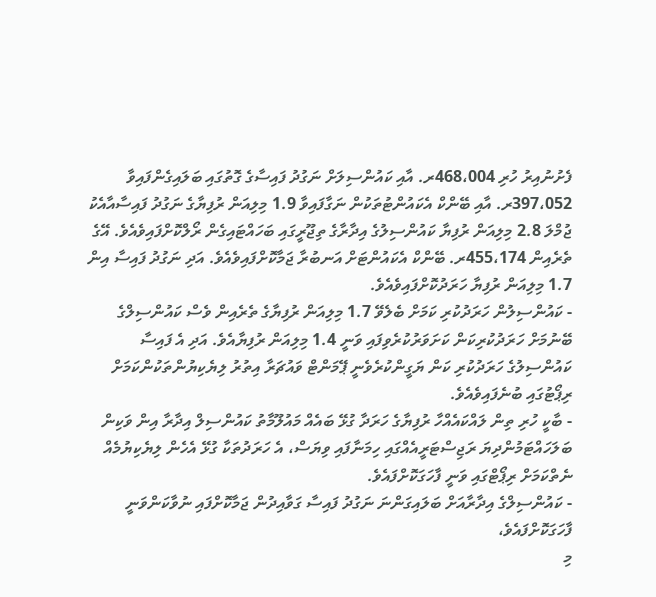ފެށުނުއިރު ހުރި 468،004ރ. އާއި ކައުންސިލަށް ނަގުދު ފައިސާގެ ގޮތުގައި ބަލައިގެންފައިވާ 397،052ރ. އާއި ބޭންކް އެކައުންޓުތަކުން ނަގާފައިވާ 1.9 މިލިއަން ރުފިޔާގެ ނަގުދު ފައިސާއާއެކު ޖުމްލަ 2.8 މިލިއަން ރުފިޔާ ކައުންސިލުގެ އިދާރާގެ ތިޖޫރީގައި ބަހައްޓައިގެން ރޯލްކޮށްފައިވެއެވެ. އޭގެ ތެރެއިން 455،174ރ. ބޭންކް އެކައުންޓަށް އަނބުރާ ޖަމާކޮށްފައިވެއެވެ. އަދި ނަގުދު ފައިސާ އިން 1.7 މިލިއަން ރުފިޔާ ހަރަދުކޮށްފައިވެއެވެ.
- ކައުންސިލުން ހަރަދުކުރި ކަމަށް ބެލެވޭ 1.7 މިލިއަން ރުފިޔާގެ ތެރެއިން ވެސް ކައުންސިލްގެ ބޭނުމަށް ހަރަދުކުރިކަން ކަށަވަރުކުރެވިފައި ވަނީ 1.4 މިލިއަން ރުފިޔާއެވެ. އަދި އެ ފައިސާ ކައުންސިލުގެ ހަރަދުކުރި ކަން ޔަގީންކުރެވެނީ ޕޭމަންޓް ވައުޗަރާ އިތުރު ލިޔެކިޔުންތަކުންކަމަށް ރިޕޯޓުގައި ބުނެފައިވެއެވެ.
- ބާކީ ހުރި ތިން ލައްކައެއްހާ ރުފިޔާގެ ހަރަދާ ގުޅޭ ބައެއް މައުލޫމާތު ކައުންސިލް އިދާރާ އިން ވަކިން ބަލަހައްޓަމުންދިޔަ ރަޖިސްޓަރީއެއްގައި ހިމަނާފައި ވިޔަސް، އެ ހަރަދުތަކާ ގުޅޭ އެހެން ލިޔެކިޔުމެއް ނެތްކަމަށް ރިޕޯޓްގައި ވަނީ ފާހަގަކޮށްފައެވެ.
- ކައުންސިލްގެ އިދާރާއަށް ބަލައިގަންނަ ނަގުދު ފައިސާ ގަވާއިދުން ޖަމާކޮށްފައި ނުވާކަންވަނީ ފާހަގަކޮށްފައެވެ،
މި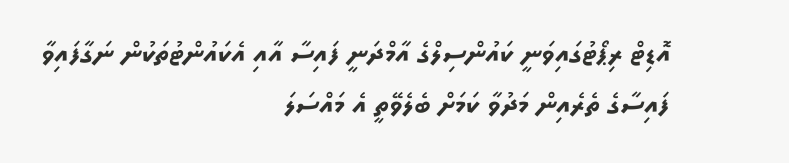އޮޑިޓް ރިޕޯޓުގައިވަނީ ކައުންސިލްގެ އާމްދަނީ ފައިސާ އާއި އެކައުންޓުތަކުން ނަގާފައިވާ ފައިސާގެ ތެރެއިން މަދުވާ ކަމަށް ބެލެވޭތީ އެ މައްސަލަ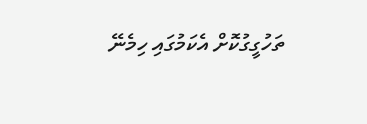ތަހުގީގުކޮށް އެކަމުގައި ހިމެނޭ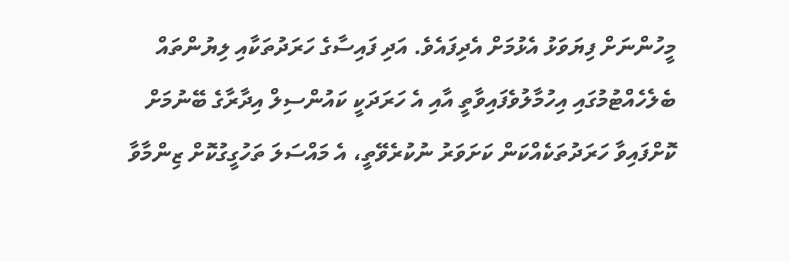މީހުންނަށް ފިޔަވަޅު އެޅުމަށް އެދިފައެވެ. އަދި ފައިސާގެ ހަރަދުތަކާއި ލިޔުންތައް ބެލެހެއްޓުމުގައި އިހުމާލުވެފައިވާތީ އާއި އެ ހަރަދަކީ ކައުންސިލް އިދާރާގެ ބޭނުމަށް ކޮށްފައިވާ ހަރަދުތަކެއްކަން ކަށަވަރު ނުކުރެވޭތީ، އެ މައްސަލަ ތަހުގީގުކޮށް ޒިންމާވާ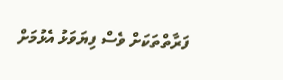ފަރާތްތަކަށް ވެސް ފިޔަވަޅު އެޅުމަށް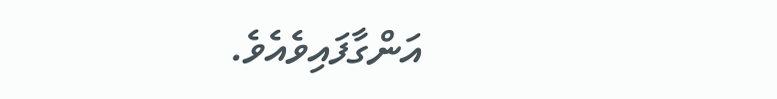އަންގާފައިވެއެވެ.